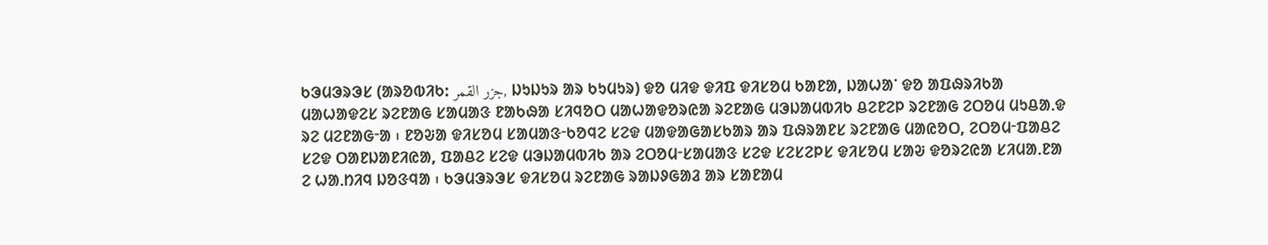ᱠᱳᱢᱳᱨᱳᱥ (ᱟᱨᱚᱵᱤᱠ: جزر القمر, ᱡᱩᱡᱩᱨ ᱟᱨ ᱠᱩᱢᱩᱨ) ᱫᱚ ᱢᱤᱫ ᱫᱤᱯ ᱫᱤᱥᱚᱢ ᱠᱟᱱᱟ, ᱡᱟᱦᱟᱸ ᱫᱚ ᱟᱯᱷᱨᱤᱠᱟ ᱢᱟᱦᱟᱫᱮᱥ ᱨᱮᱱᱟᱜ ᱥᱟᱢᱟᱝ ᱱᱟᱠᱷᱟ ᱥᱤᱧᱚᱛ ᱢᱟᱦᱟᱫᱚᱨᱭᱟ ᱨᱮᱱᱟᱜ ᱢᱳᱡᱟᱢᱵᱤᱠ ᱪᱮᱱᱮᱞ ᱨᱮᱱᱟᱜ ᱮᱛᱚᱢ ᱢᱩᱪᱟᱹᱫ ᱨᱮ ᱢᱮᱱᱟᱜᱼᱟ ᱾ ᱱᱚᱶᱟ ᱫᱤᱥᱚᱢ ᱥᱟᱢᱟᱝᱼᱠᱚᱧᱮ ᱥᱮᱫ ᱢᱟᱫᱟᱜᱟᱥᱠᱟᱨ ᱟᱨ ᱯᱷᱨᱟᱱᱥ ᱨᱮᱱᱟᱜ ᱢᱟᱭᱚᱛ, ᱮᱛᱚᱢᱼᱯᱟᱪᱮ ᱥᱮᱫ ᱛᱟᱱᱡᱟᱱᱤᱭᱟ, ᱯᱟᱪᱮ ᱥᱮᱫ ᱢᱳᱡᱟᱢᱵᱤᱠ ᱟᱨ ᱮᱛᱚᱢᱼᱥᱟᱢᱟᱝ ᱥᱮᱫ ᱥᱮᱥᱮᱞᱥ ᱫᱤᱥᱚᱢ ᱥᱟᱶ ᱫᱚᱨᱮᱭᱟ ᱥᱤᱢᱟᱹᱱᱟ ᱮ ᱦᱟᱹᱴᱤᱧ ᱡᱚᱝᱧᱟ ᱾ ᱠᱳᱢᱳᱨᱳᱥ ᱫᱤᱥᱚᱢ ᱨᱮᱱᱟᱜ ᱨᱟᱡᱽᱜᱟᱲ ᱟᱨ ᱥᱟᱱᱟᱢ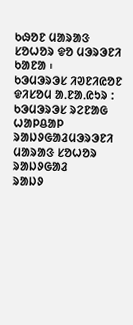ᱠᱷᱚᱱ ᱢᱟᱨᱟᱝ ᱥᱚᱦᱚᱨ ᱫᱚ ᱢᱳᱨᱳᱱᱤ ᱠᱟᱱᱟ ᱾
ᱠᱳᱢᱳᱨᱳᱥ ᱤᱣᱱᱤᱭᱚᱱ
ᱫᱤᱥᱚᱢ ᱟᱹᱱᱟᱹᱭᱩᱨ :
ᱠᱳᱢᱳᱨᱳᱥ ᱨᱮᱱᱟᱜ ᱦᱟᱞᱪᱟᱞ
ᱨᱟᱡᱽᱜᱟᱲᱢᱳᱨᱳᱱᱤ
ᱢᱟᱨᱟᱝ ᱥᱚᱦᱚᱨ ᱨᱟᱡᱽᱜᱟᱲ
ᱨᱟᱡᱽ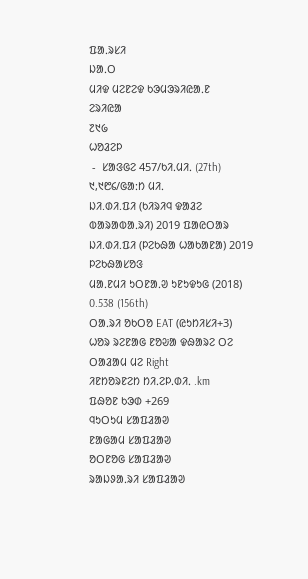ᱯᱟᱹᱨᱥᱤ
ᱡᱟᱹᱛ
ᱢᱤᱫ ᱢᱮᱱᱮᱫ ᱠᱳᱢᱳᱨᱤᱭᱟᱹᱱ
ᱮᱨᱤᱭᱟ
᱗᱑᱙
ᱦᱚᱲᱮᱞ
 -  ᱥᱟᱝᱜᱮ 457/ᱠᱤᱹᱢᱤᱹ (27th)
᱑,᱑᱘᱔/ᱜᱟᱺᱴ ᱢᱤᱹ
ᱡᱤ.ᱰᱤ.ᱯᱤ (ᱠᱤᱨᱤᱧ ᱫᱟᱲᱮ ᱵᱟᱨᱟᱵᱟᱹᱨᱤ) 2019 ᱯᱟᱭᱛᱟᱨ
ᱡᱤ.ᱰᱤ.ᱯᱤ (ᱞᱮᱠᱷᱟ ᱦᱟᱠᱟᱱᱟ) 2019 ᱞᱮᱠᱷᱟᱥᱚᱝ
ᱢᱟᱹᱱᱢᱤ ᱩᱛᱱᱟᱹᱣ ᱩᱱᱩᱫᱩᱜ (2018) 0.538 (156th)
ᱛᱟᱹᱨᱤ ᱚᱠᱛᱚ EAT (ᱭᱩᱴᱤᱥᱤ+3)
ᱦᱚᱨ ᱨᱮᱱᱟᱜ ᱱᱚᱶᱟ ᱫᱷᱟᱨᱮ ᱛᱮ ᱛᱟᱲᱟᱢ ᱢᱮ Right
ᱤᱱᱴᱚᱨᱱᱮᱴ ᱴᱤᱹᱮᱞᱹᱰᱤᱹ .km
ᱯᱷᱚᱱ ᱠᱳᱰ +269
ᱧᱩᱛᱩᱢ ᱥᱟᱯᱲᱟᱣ
ᱱᱟᱜᱟᱢ ᱥᱟᱯᱲᱟᱣ
ᱚᱛᱱᱚᱜ ᱥᱟᱯᱲᱟᱣ
ᱨᱟᱡᱽᱟᱹᱨᱤ ᱥᱟᱯᱲᱟᱣ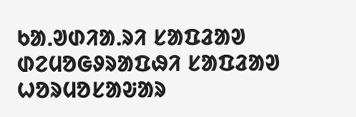ᱠᱟᱹᱣᱰᱤᱟᱹᱨᱤ ᱥᱟᱯᱲᱟᱣ
ᱰᱮᱢᱚᱜᱽᱨᱟᱯᱷᱤ ᱥᱟᱯᱲᱟᱣ
ᱦᱚᱨᱢᱚᱥᱟᱶᱟᱨ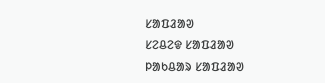ᱥᱟᱯᱲᱟᱣ
ᱥᱮᱪᱮᱫ ᱥᱟᱯᱲᱟᱣ
ᱞᱟᱠᱪᱟᱨ ᱥᱟᱯᱲᱟᱣ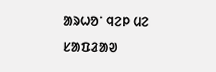ᱟᱨᱦᱚᱸ ᱧᱮᱞ ᱢᱮ ᱥᱟᱯᱲᱟᱣ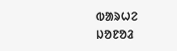ᱵᱟᱨᱦᱮ ᱡᱚᱱᱚᱲ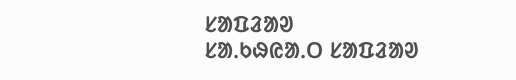ᱥᱟᱯᱲᱟᱣ
ᱥᱟᱹᱠᱷᱭᱟᱹᱛ ᱥᱟᱯᱲᱟᱣ